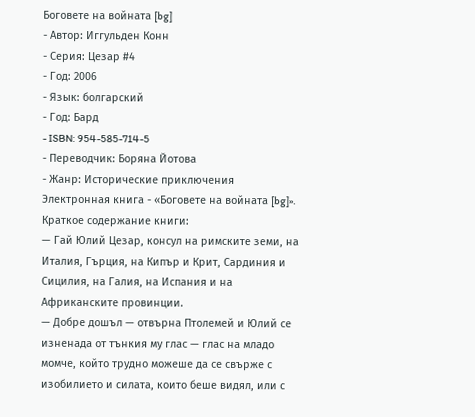Боговете на войната [bg]
- Автор: Иггульден Конн
- Серия: Цезар #4
- Год: 2006
- Язык: болгарский
- Год: Бард
- ISBN: 954-585-714-5
- Переводчик: Боряна Йотова
- Жанр: Исторические приключения
Электронная книга - «Боговете на войната [bg]». Краткое содержание книги:
— Гай Юлий Цезар, консул на римските земи, на Италия, Гърция, на Кипър и Крит, Сардиния и Сицилия, на Галия, на Испания и на Африканските провинции.
— Добре дошъл — отвърна Птолемей и Юлий се изненада от тънкия му глас — глас на младо момче, който трудно можеше да се свърже с изобилието и силата, които беше видял, или с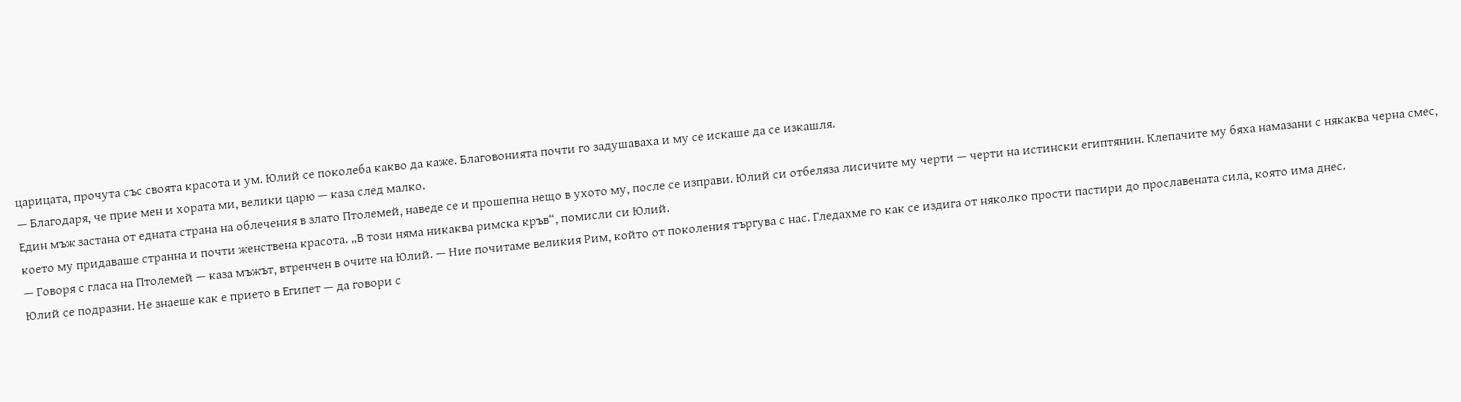царицата, прочута със своята красота и ум. Юлий се поколеба какво да каже. Благовонията почти го задушаваха и му се искаше да се изкашля.
— Благодаря, че прие мен и хората ми, велики царю — каза след малко.
Един мъж застана от едната страна на облечения в злато Птолемей, наведе се и прошепна нещо в ухото му, после се изправи. Юлий си отбеляза лисичите му черти — черти на истински египтянин. Клепачите му бяха намазани с някаква черна смес, което му придаваше странна и почти женствена красота. „В този няма никаква римска кръв“, помисли си Юлий.
— Говоря с гласа на Птолемей — каза мъжът, втренчен в очите на Юлий. — Ние почитаме великия Рим, който от поколения търгува с нас. Гледахме го как се издига от няколко прости пастири до прославената сила, която има днес.
Юлий се подразни. Не знаеше как е прието в Египет — да говори с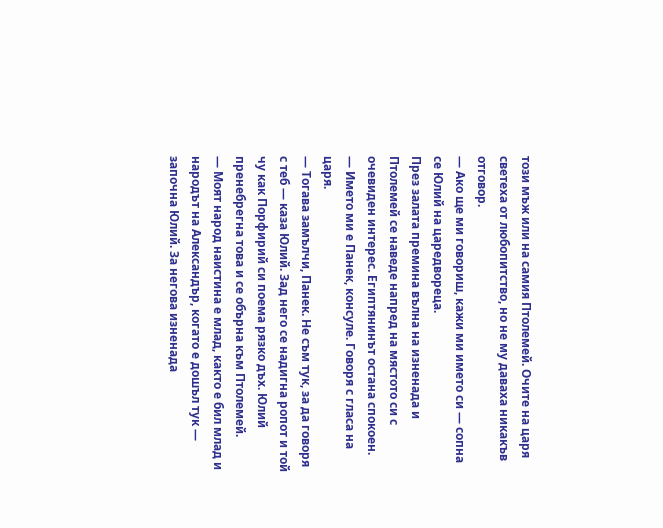този мъж или на самия Птолемей. Очите на царя светеха от любопитство, но не му даваха никакъв отговор.
— Ако ще ми говориш, кажи ми името си — сопна се Юлий на царедвореца.
През залата премина вълна на изненада и Птолемей се наведе напред на мястото си с очевиден интерес. Египтянинът остана спокоен.
— Името ми е Панек, консуле. Говоря с гласа на царя.
— Тогава замълчи, Панек. Не съм тук, за да говоря с теб — каза Юлий. Зад него се надигна ропот и той чу как Порфирий си поема рязко дъх. Юлий пренебрегна това и се обърна към Птолемей.
— Моят народ наистина е млад, както е бил млад и народът на Александър, когато е дошъл тук — започна Юлий. За негова изненада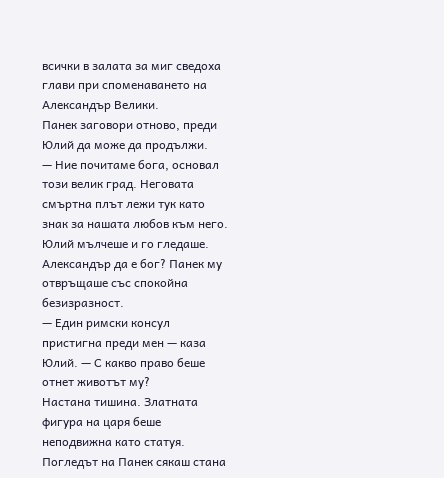всички в залата за миг сведоха глави при споменаването на Александър Велики.
Панек заговори отново, преди Юлий да може да продължи.
— Ние почитаме бога, основал този велик град. Неговата смъртна плът лежи тук като знак за нашата любов към него.
Юлий мълчеше и го гледаше. Александър да е бог? Панек му отвръщаше със спокойна безизразност.
— Един римски консул пристигна преди мен — каза Юлий. — С какво право беше отнет животът му?
Настана тишина. Златната фигура на царя беше неподвижна като статуя. Погледът на Панек сякаш стана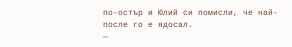по-остър и Юлий си помисли, че най-после го е ядосал.
—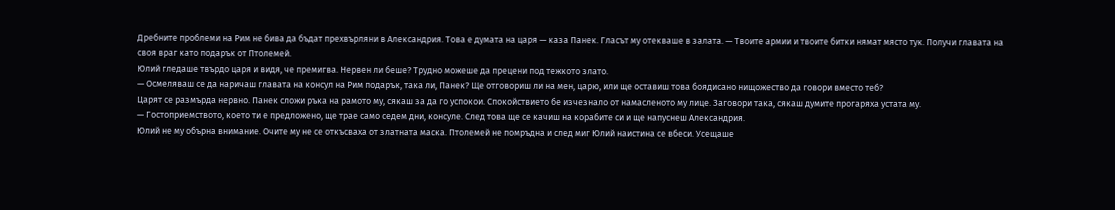Дребните проблеми на Рим не бива да бъдат прехвърляни в Александрия. Това е думата на царя — каза Панек. Гласът му отекваше в залата. — Твоите армии и твоите битки нямат място тук. Получи главата на своя враг като подарък от Птолемей.
Юлий гледаше твърдо царя и видя, че премигва. Нервен ли беше? Трудно можеше да прецени под тежкото злато.
— Осмеляваш се да наричаш главата на консул на Рим подарък, така ли, Панек? Ще отговориш ли на мен, царю, или ще оставиш това боядисано нищожество да говори вместо теб?
Царят се размърда нервно. Панек сложи ръка на рамото му, сякаш за да го успокои. Спокойствието бе изчезнало от намасленото му лице. Заговори така, сякаш думите прогаряха устата му.
— Гостоприемството, което ти е предложено, ще трае само седем дни, консуле. След това ще се качиш на корабите си и ще напуснеш Александрия.
Юлий не му обърна внимание. Очите му не се откъсваха от златната маска. Птолемей не помръдна и след миг Юлий наистина се вбеси. Усещаше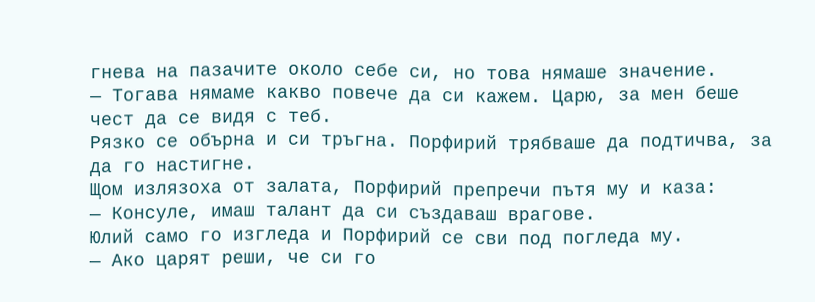гнева на пазачите около себе си, но това нямаше значение.
— Тогава нямаме какво повече да си кажем. Царю, за мен беше чест да се видя с теб.
Рязко се обърна и си тръгна. Порфирий трябваше да подтичва, за да го настигне.
Щом излязоха от залата, Порфирий препречи пътя му и каза:
— Консуле, имаш талант да си създаваш врагове.
Юлий само го изгледа и Порфирий се сви под погледа му.
— Ако царят реши, че си го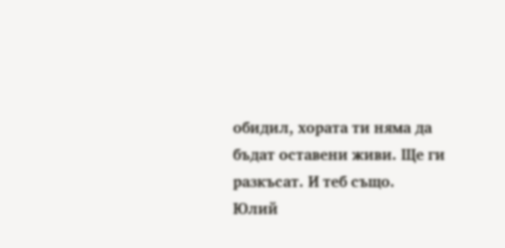обидил, хората ти няма да бъдат оставени живи. Ще ги разкъсат. И теб също.
Юлий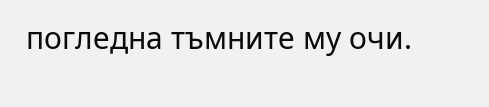погледна тъмните му очи.